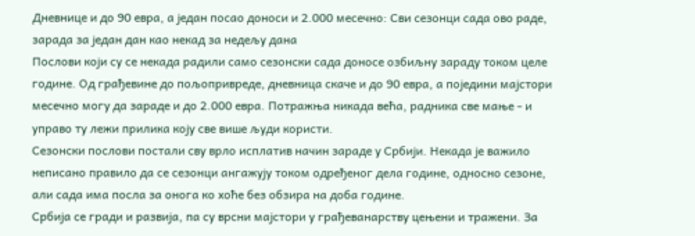Дневнице и до 90 евра, а један посао доноси и 2.000 месечно: Сви сезонци сада ово раде, зарада за један дан као некад за недељу дана
Послови који су се некада радили само сезонски сада доносе озбиљну зараду током целе године. Од грађевине до пољопривреде, дневница скаче и до 90 евра, а поједини мајстори месечно могу да зараде и до 2.000 евра. Потражња никада већа, радника све мање - и управо ту лежи прилика коју све више људи користи.
Сезонски послови постали сву врло исплатив начин зараде у Србији. Некада је важило неписано правило да се сезонци ангажују током одређеног дела године, односно сезоне, али сада има посла за онога ко хоће без обзира на доба године.
Србија се гради и развија, па су врсни мајстори у грађеванарству цењени и тражени. За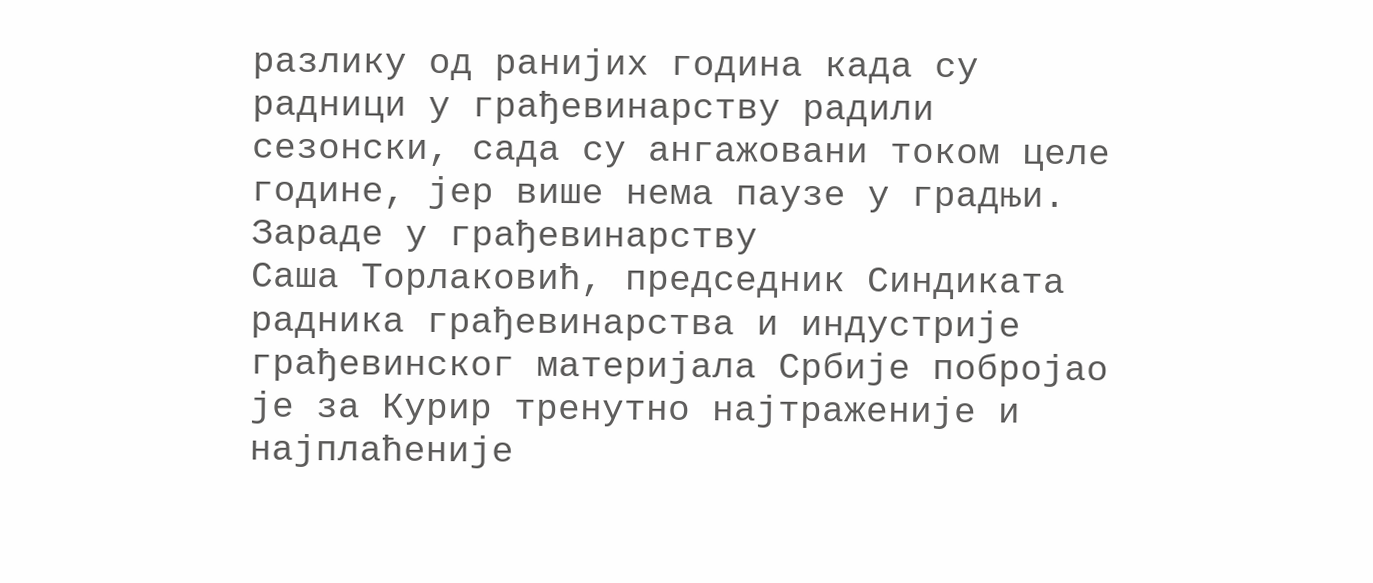разлику од ранијих година када су радници у грађевинарству радили сезонски, сада су ангажовани током целе године, јер више нема паузе у градњи.
Зараде у грађевинарству
Саша Торлаковић, председник Синдиката радника грађевинарства и индустрије грађевинског материјала Србије побројао је за Курир тренутно најтраженије и најплаћеније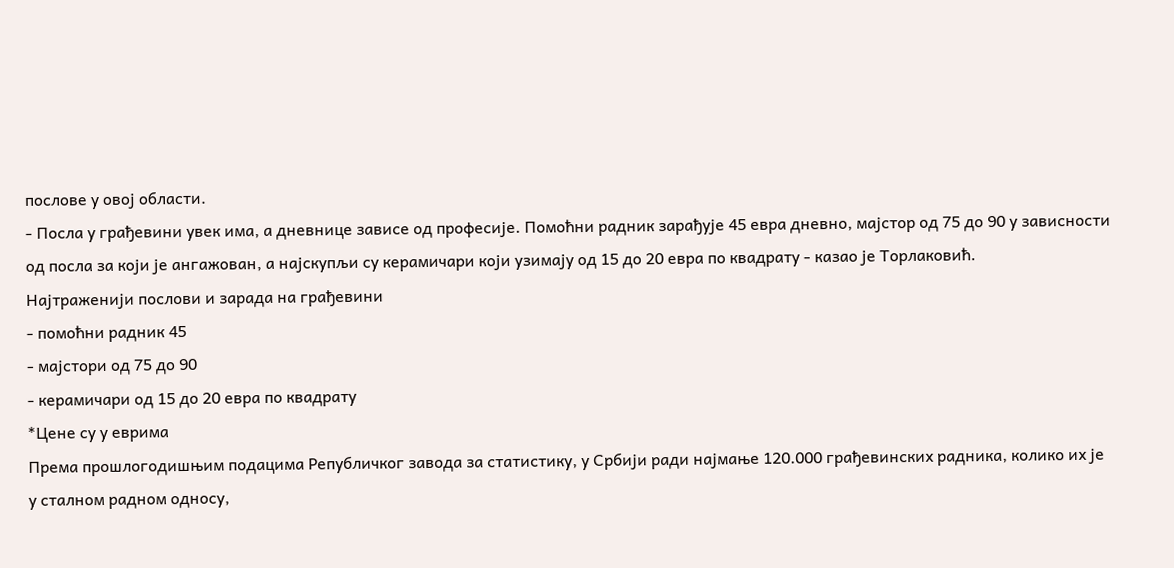послове у овој области.
- Посла у грађевини увек има, а дневнице зависе од професије. Помоћни радник зарађује 45 евра дневно, мајстор од 75 до 90 у зависности од посла за који је ангажован, а најскупљи су керамичари који узимају од 15 до 20 евра по квадрату - казао је Торлаковић.
Најтраженији послови и зарада на грађевини
- помоћни радник 45
- мајстори од 75 до 90
- керамичари од 15 до 20 евра по квадрату
*Цене су у еврима
Према прошлогодишњим подацима Републичког завода за статистику, у Србији ради најмање 120.000 грађевинских радника, колико их је у сталном радном односу,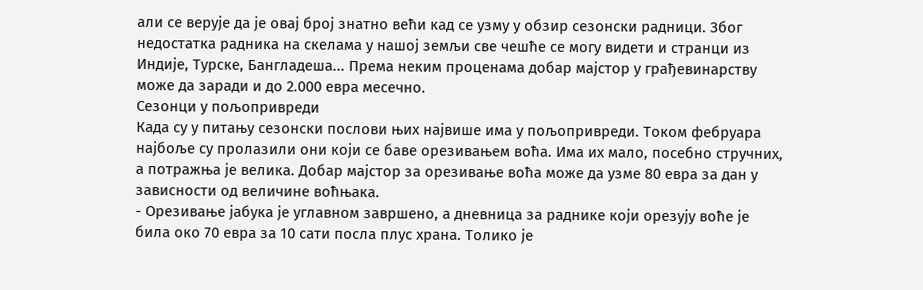али се верује да је овај број знатно већи кад се узму у обзир сезонски радници. Због недостатка радника на скелама у нашој земљи све чешће се могу видети и странци из Индије, Турске, Бангладеша... Према неким проценама добар мајстор у грађевинарству може да заради и до 2.000 евра месечно.
Сезонци у пољопривреди
Када су у питању сезонски послови њих највише има у пољопривреди. Током фебруара најбоље су пролазили они који се баве орезивањем воћа. Има их мало, посебно стручних, а потражња је велика. Добар мајстор за орезивање воћа може да узме 80 евра за дан у зависности од величине воћњака.
- Орезивање јабука је углавном завршено, а дневница за раднике који орезују воће је била око 70 евра за 10 сати посла плус храна. Толико је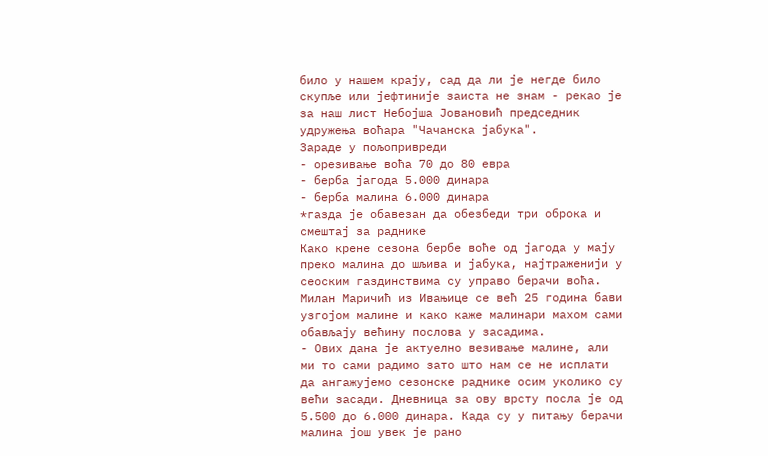било у нашем крају, сад да ли је негде било скупље или јефтиније заиста не знам - рекао је за наш лист Небојша Јовановић председник удружења воћара "Чачанска јабука".
Зараде у пољопривреди
- орезивање воћа 70 до 80 евра
- берба јагода 5.000 динара
- берба малина 6.000 динара
*газда је обавезан да обезбеди три оброка и смештај за раднике
Како крене сезона бербе воће од јагода у мају преко малина до шљива и јабука, најтраженији у сеоским газдинствима су управо берачи воћа. Милан Маричић из Ивањице се већ 25 година бави узгојом малине и како каже малинари махом сами обављају већину послова у засадима.
- Ових дана је актуелно везивање малине, али ми то сами радимо зато што нам се не исплати да ангажујемо сезонске раднике осим уколико су већи засади. Дневница за ову врсту посла је од 5.500 до 6.000 динара. Када су у питању берачи малина још увек је рано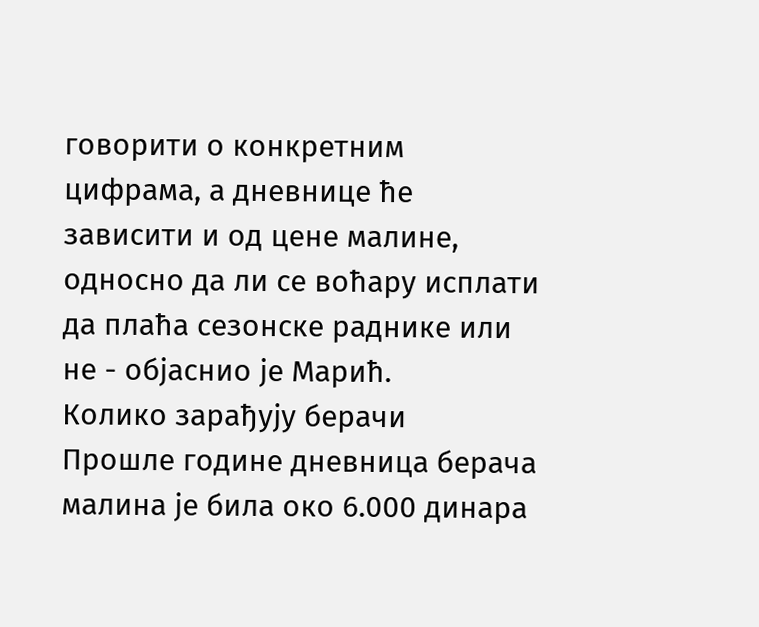говорити о конкретним цифрама, а дневнице ће зависити и од цене малине, односно да ли се воћару исплати да плаћа сезонске раднике или не - објаснио је Марић.
Колико зарађују берачи
Прошле године дневница берача малина је била око 6.000 динара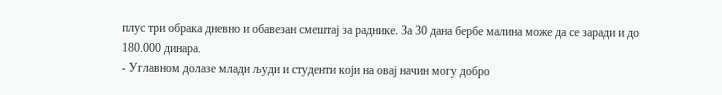плус три обрака дневно и обавезан смештај за раднике. За 30 дана бербе малина може да се заради и до 180.000 динара.
- Углавном долазе млади људи и студенти који на овај начин могу добро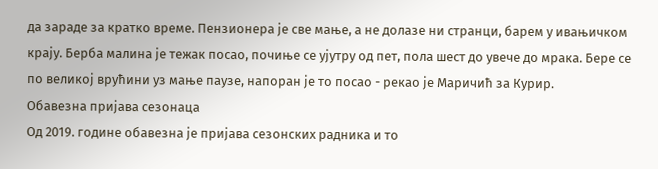да зараде за кратко време. Пензионера је све мање, а не долазе ни странци, барем у ивањичком крају. Берба малина је тежак посао, почиње се ујутру од пет, пола шест до увече до мрака. Бере се по великој врућини уз мање паузе, напоран је то посао - рекао је Маричић за Курир.
Обавезна пријава сезонаца
Од 2019. године обавезна је пријава сезонских радника и то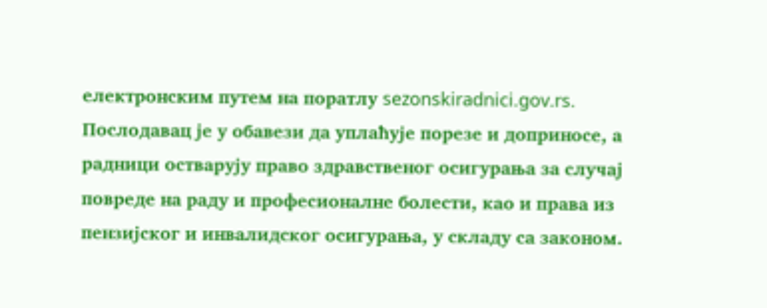електронским путем на поратлу sezonskiradnici.gov.rs. Послодавац је у обавези да уплаћује порезе и доприносе, а радници остварују право здравственог осигурања за случај повреде на раду и професионалне болести, као и права из пензијског и инвалидског осигурања, у складу са законом.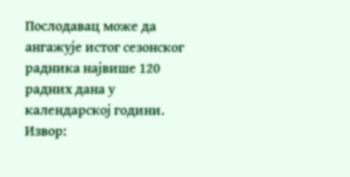Послодавац може да ангажује истог сезонског радника највише 120 радних дана у календарској години.
Извор: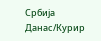Србија Данас/Курир